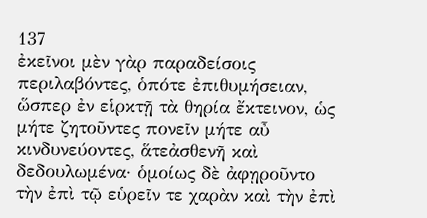137
ἐκεῖνοι μὲν γὰρ παραδείσοις περιλαβόντες, ὁπότε ἐπιθυμήσειαν, ὥσπερ ἐν εἱρκτῇ τὰ θηρία ἔκτεινον, ὡς μήτε ζητοῦντες πονεῖν μήτε αὖ κινδυνεύοντες, ἅτεἀσθενῆ καὶ δεδουλωμένα· ὁμοίως δὲ ἀφῃροῦντο τὴν ἐπὶ τῷ εὑρεῖν τε χαρὰν καὶ τὴν ἐπὶ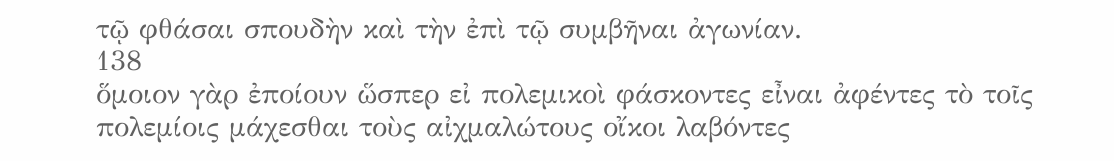τῷ φθάσαι σπουδὴν καὶ τὴν ἐπὶ τῷ συμβῆναι ἀγωνίαν.
138
ὅμοιον γὰρ ἐποίουν ὥσπερ εἰ πολεμικοὶ φάσκοντες εἶναι ἀφέντες τὸ τοῖς πολεμίοις μάχεσθαι τοὺς αἰχμαλώτους οἴκοι λαβόντες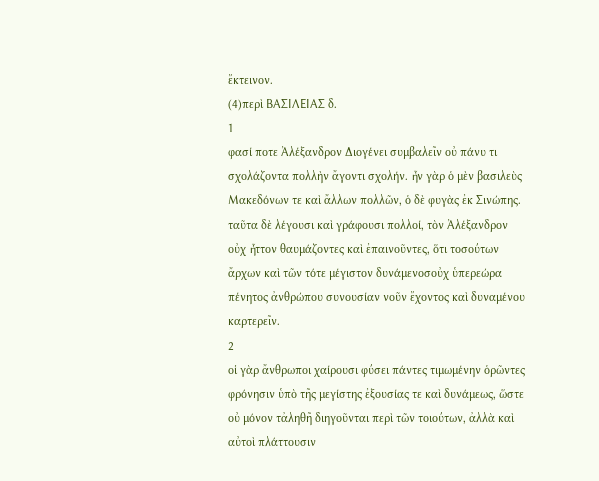ἔκτεινον.
(4)περὶ ΒΑΣΙΛΕΙΑΣ δ.
1
φασί ποτε Ἀλέξανδρον Διογένει συμβαλεῖν οὐ πάνυ τι σχολάζοντα πολλὴν ἄγοντι σχολήν. ἦν γὰρ ὁ μὲν βασιλεὺς Μακεδόνων τε καὶ ἄλλων πολλῶν, ὁ δὲ φυγὰς ἐκ Σινώπης. ταῦτα δὲ λέγουσι καὶ γράφουσι πολλοί, τὸν Ἀλέξανδρον οὐχ ἧττον θαυμάζοντες καὶ ἐπαινοῦντες, ὅτι τοσούτων ἄρχων καὶ τῶν τότε μέγιστον δυνάμενοσοὐχ ὑπερεώρα πένητος ἀνθρώπου συνουσίαν νοῦν ἔχοντος καὶ δυναμένου καρτερεῖν.
2
οἱ γὰρ ἄνθρωποι χαίρουσι φύσει πάντες τιμωμένην ὁρῶντες φρόνησιν ὑπὸ τῆς μεγίστης ἐξουσίας τε καὶ δυνάμεως, ὥστε οὐ μόνον τἀληθῆ διηγοῦνται περὶ τῶν τοιούτων, ἀλλὰ καὶ αὐτοὶ πλάττουσιν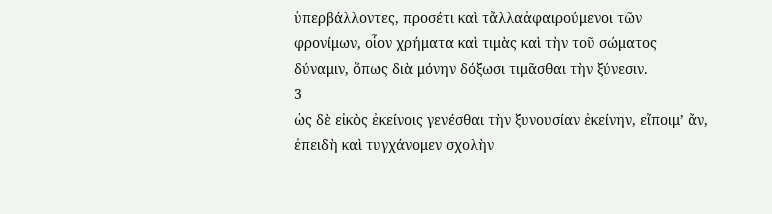ὑπερβάλλοντες, προσέτι καὶ τἄλλαἀφαιρούμενοι τῶν φρονίμων, οἷον χρήματα καὶ τιμὰς καὶ τὴν τοῦ σώματος δύναμιν, ὅπως διὰ μόνην δόξωσι τιμᾶσθαι τὴν ξύνεσιν.
3
ὡς δὲ εἰκὸς ἐκείνοις γενέσθαι τὴν ξυνουσίαν ἐκείνην, εἴποιμʼ ἄν, ἐπειδὴ καὶ τυγχάνομεν σχολὴν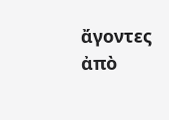ἄγοντες ἀπὸ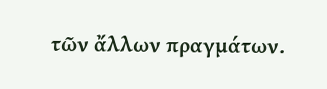τῶν ἄλλων πραγμάτων.